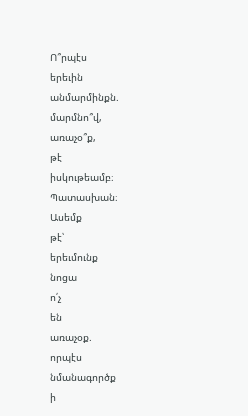Ո՞րպէս
երեւին
անմարմինքն.
մարմնո՞վ,
առաչօ՞ք,
թէ
իսկութեամբ։
Պատասխան։
Ասեմք
թէ՝
երեւմունք
նոցա
ո՛չ
են
առաչօք.
որպէս
նմանագործք
ի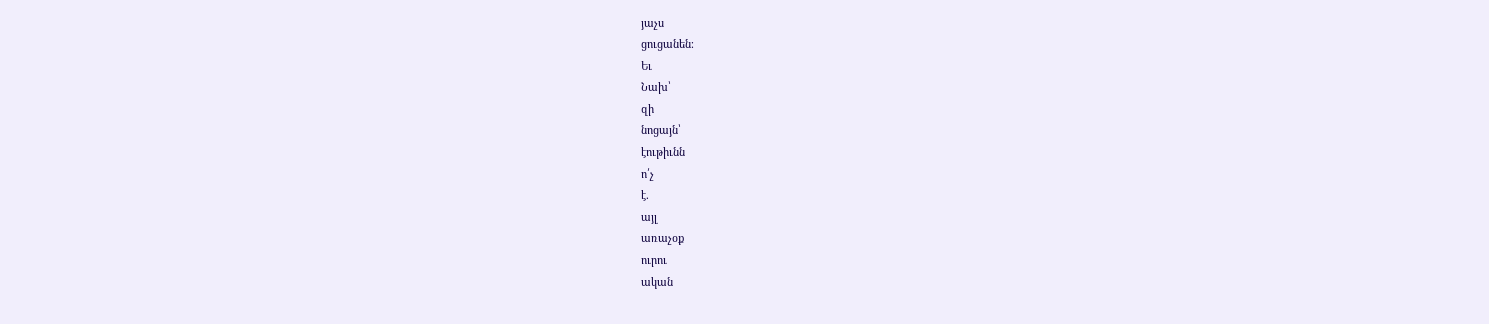յաչս
ցուցանեն։
Եւ
Նախ՝
զի
նոցայն՝
էութիւնն
ո՛չ
է.
այլ
առաչօք
ուրու
ական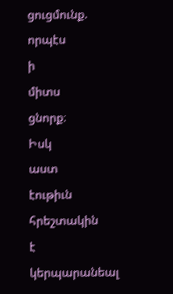ցուցմունք.
որպէս
ի
միտս
ցնորք։
Իսկ
աստ
էութիւն
հրեշտակին
է
կերպարանեալ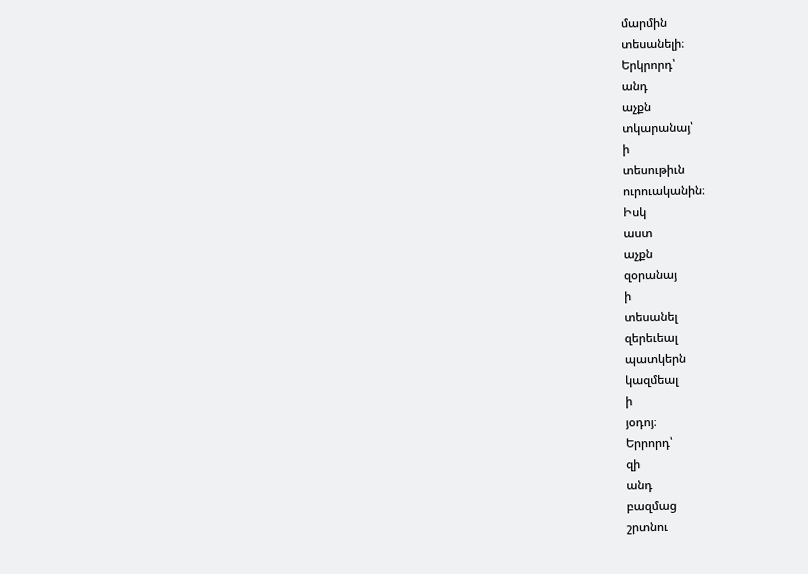մարմին
տեսանելի։
Երկրորդ՝
անդ
աչքն
տկարանայ՝
ի
տեսութիւն
ուրուականին։
Իսկ
աստ
աչքն
զօրանայ
ի
տեսանել
զերեւեալ
պատկերն
կազմեալ
ի
յօդոյ։
Երրորդ՝
զի
անդ
բազմաց
շրտնու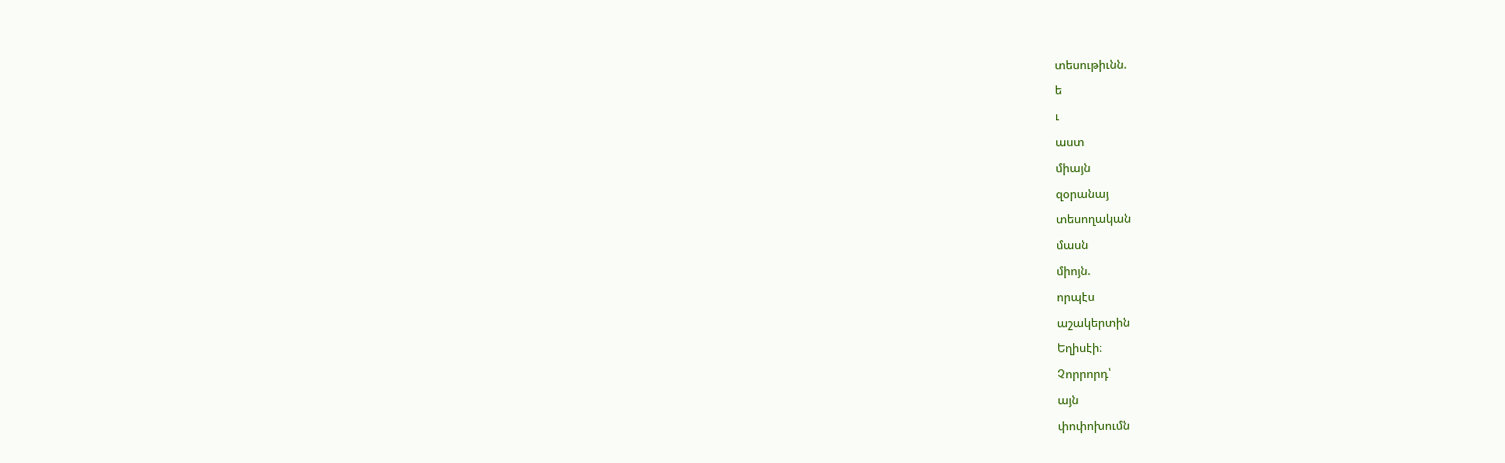տեսութիւնն.
ե
ւ
աստ
միայն
զօրանայ
տեսողական
մասն
միոյն.
որպէս
աշակերտին
Եղիսէի։
Չորրորդ՝
այն
փոփոխումն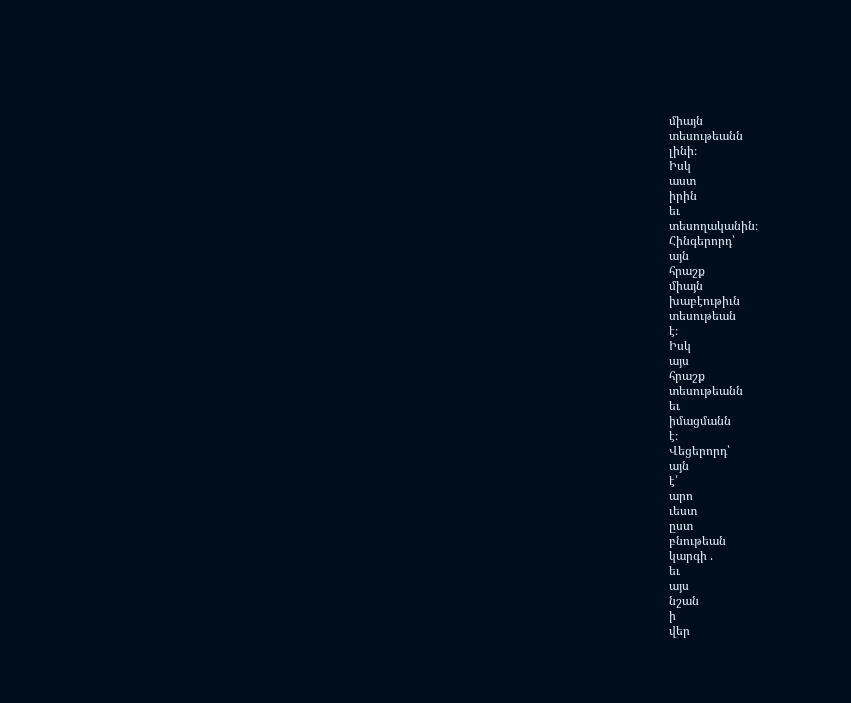միայն
տեսութեանն
լինի։
Իսկ
աստ
իրին
եւ
տեսողականին։
Հինգերորդ՝
այն
հրաշք
միայն
խաբէութիւն
տեսութեան
է։
Իսկ
այս
հրաշք
տեսութեանն
եւ
իմացմանն
է։
Վեցերորդ՝
այն
է՛
արո
ւեստ
ըստ
բնութեան
կարգի .
եւ
այս
նշան
ի
վեր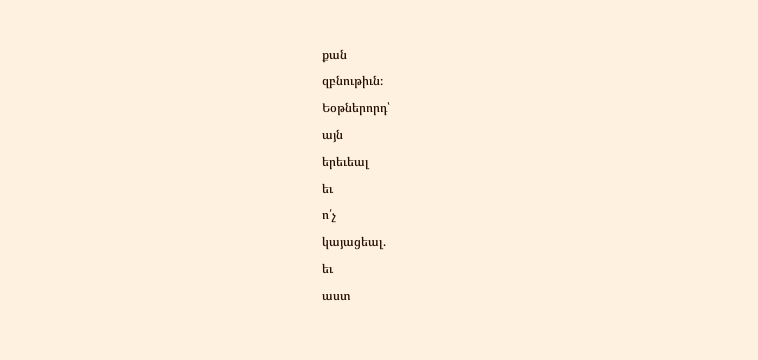քան
զբնութիւն։
Եօթներորդ՝
այն
երեւեալ
եւ
ո՛չ
կայացեալ.
եւ
աստ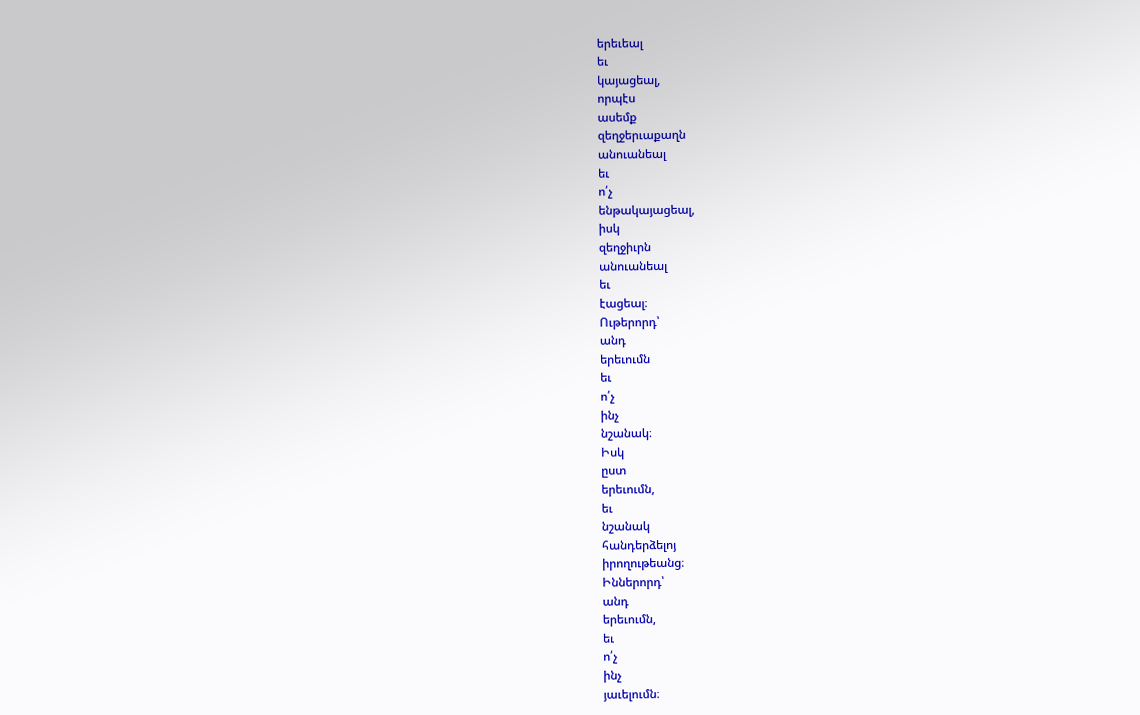երեւեալ
եւ
կայացեալ,
որպէս
ասեմք
զեղջերւաքաղն
անուանեալ
եւ
ո՛չ
ենթակայացեալ,
իսկ
զեղջիւրն
անուանեալ
եւ
էացեալ։
Ութերորդ՝
անդ
երեւումն
եւ
ո՛չ
ինչ
նշանակ։
Իսկ
ըստ
երեւումն,
եւ
նշանակ
հանդերձելոյ
իրողութեանց։
Իններորդ՝
անդ
երեւումն,
եւ
ո՛չ
ինչ
յաւելումն։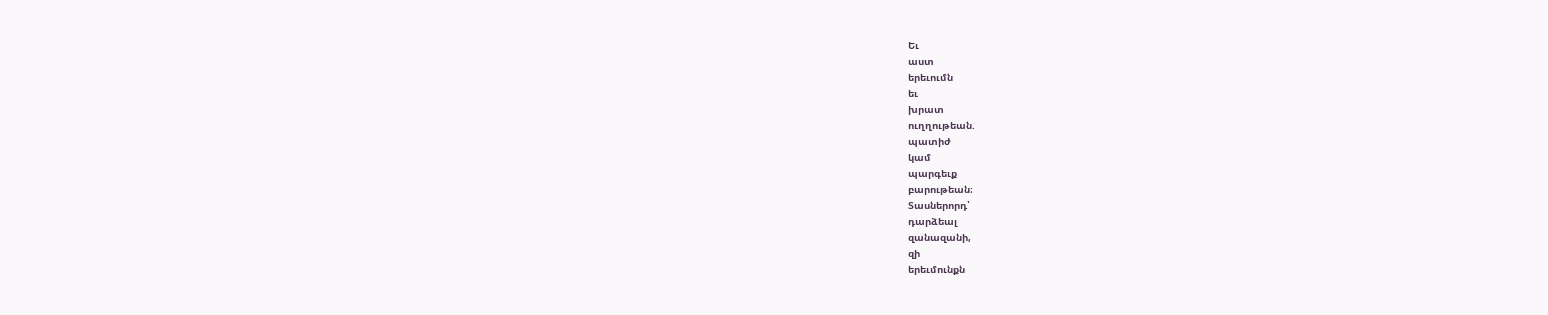Եւ
աստ
երեւումն
եւ
խրատ
ուղղութեան.
պատիժ
կամ
պարգեւք
բարութեան։
Տասներորդ՝
դարձեալ
զանազանի,
զի
երեւմունքն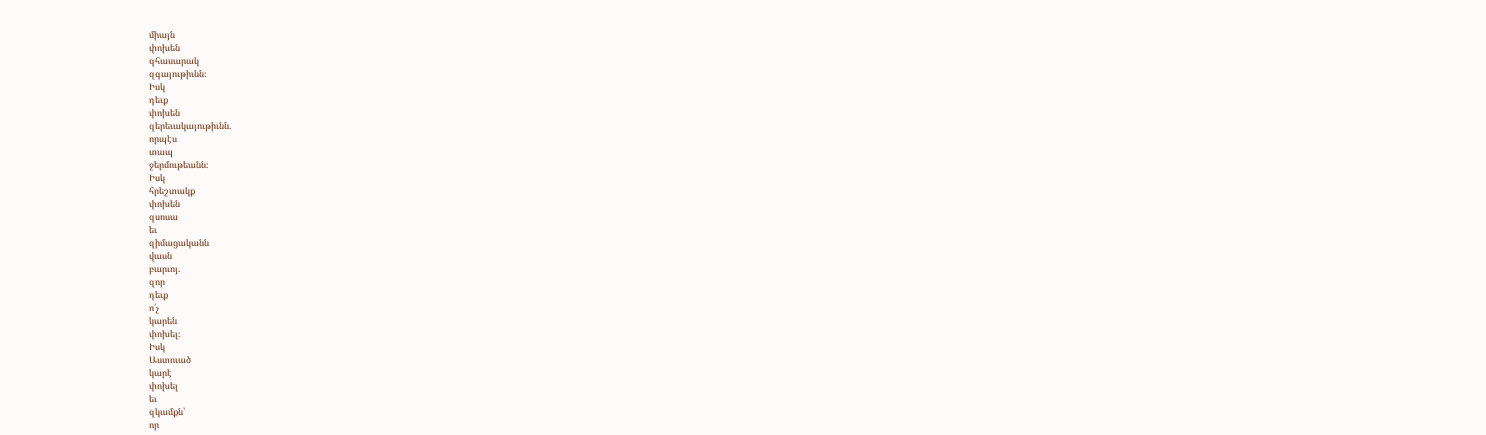միայն
փոխեն
զհասարակ
զգայութիւնն։
Իսկ
դեւք
փոխեն
զերեւակայութիւնն.
որպէս
տապ
ջերմութեանն։
Իսկ
հրեշտակք
փոխեն
զսոսա
եւ
զիմացականն
վասն
բարւոյ.
զոր
դեւք
ո՛չ
կարեն
փոխել։
Իսկ
Աստուած
կարէ
փոխել
եւ
զկամքն՝
որ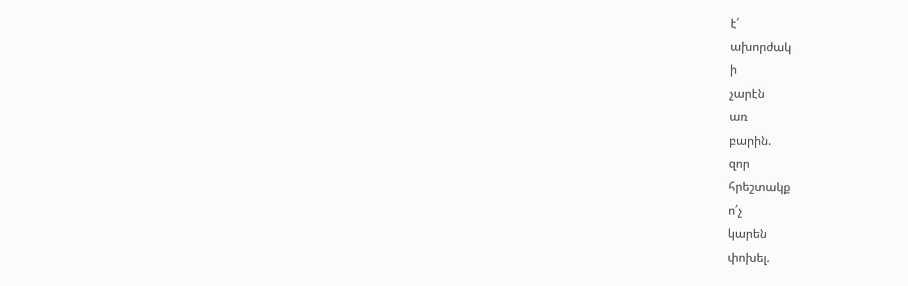է՛
ախորժակ
ի
չարէն
առ
բարին.
զոր
հրեշտակք
ո՛չ
կարեն
փոխել.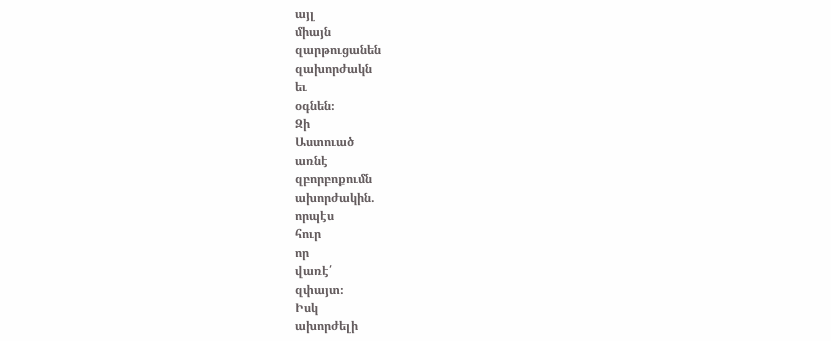այլ
միայն
զարթուցանեն
զախորժակն
եւ
օգնեն։
Զի
Աստուած
առնէ
զբորբոքումն
ախորժակին.
որպէս
հուր
որ
վառէ՛
զփայտ։
Իսկ
ախորժելի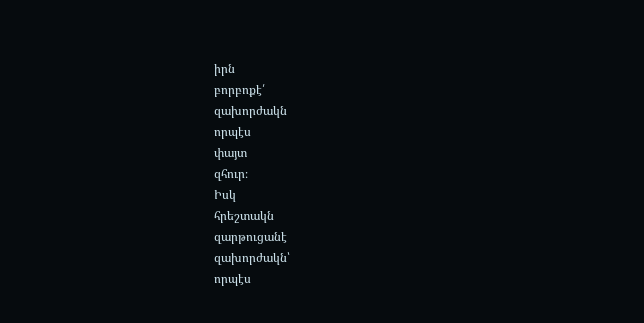իրն
բորբոքէ՛
զախորժակն
որպէս
փայտ
զհուր։
Իսկ
հրեշտակն
զարթուցանէ
զախորժակն՝
որպէս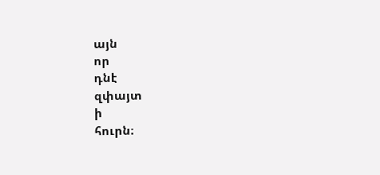այն
որ
դնէ
զփայտ
ի
հուրն։